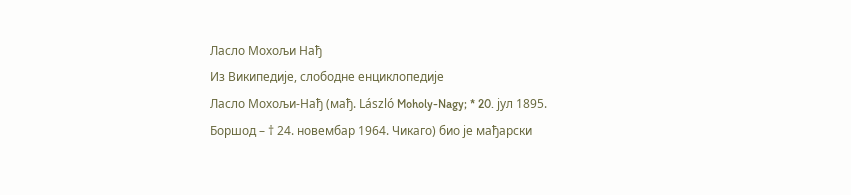Ласло Мохољи Нађ
Из Википедије, слободне енциклопедије
Ласло Мохољи-Нађ (мађ. László Moholy-Nagy; * 20. јул 1895. Боршод – † 24. новембар 1964. Чикаго) био је мађарски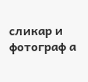сликар и фотограф а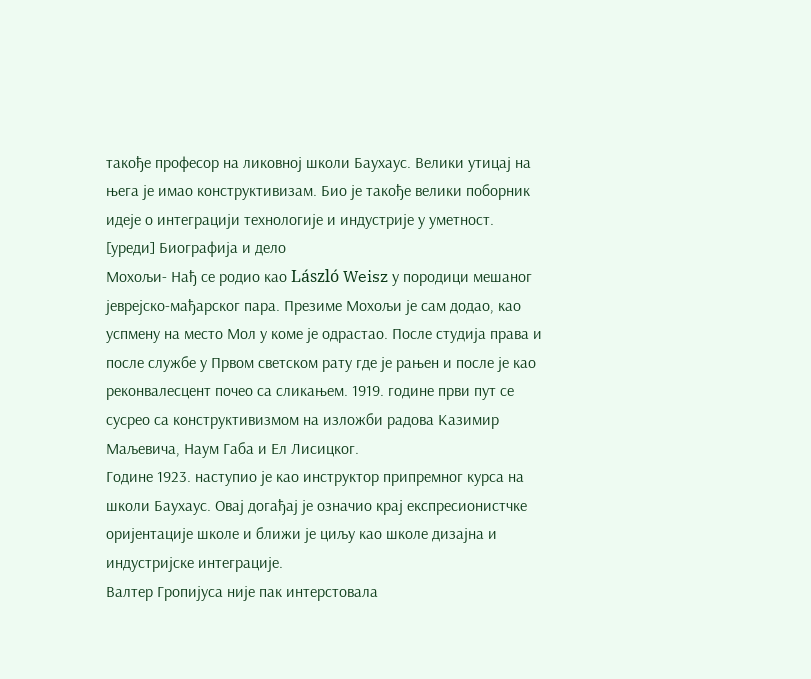такође професор на ликовној школи Баухаус. Велики утицај на њега је имао конструктивизам. Био је такође велики поборник идеје о интеграцији технологије и индустрије у уметност.
[уреди] Биографија и дело
Мохољи- Нађ се родио као László Weisz у породици мешаног јеврејско-мађарског пара. Презиме Мохољи је сам додао, као успмену на место Мол у коме је одрастао. После студија права и после службе у Првом светском рату где је рањен и после је као реконвалесцент почео са сликањем. 1919. године први пут се сусрео са конструктивизмом на изложби радова Казимир Маљевича, Наум Габа и Ел Лисицког.
Године 1923. наступио је као инструктор припремног курса на школи Баухаус. Овај догађај је означио крај експресионистчке оријентације школе и ближи је циљу као школе дизајна и индустријске интеграције.
Валтер Гропијуса није пак интерстовала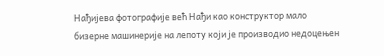Нађијева фотографије већ Нађи као конструктор мало бизерне машинерије на лепоту који је производио недоцењен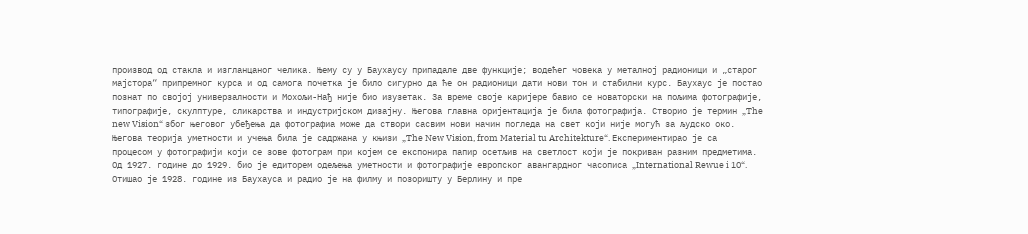производ од стакла и изгланцаног челика. Њему су у Баухаусу припадале две функције; водећег човека у металној радионици и „старог мајстора“ припремног курса и од самога почетка је било сигурно да ће он радионици дати нови тон и стабилни курс. Баухаус је постао познат по својој универзалности и Мохољи-Нађ није био изузетак. За време своје каријере бавио се новаторски на пољима фотографије, типографије, скулптуре, сликарства и индустријском дизајну. Његова главна оријентација је била фотографија. Створио је термин „The new Vision“ због његовог убеђења да фотографиа може да створи сасвим нови начин погледа на свет који није могућ за људско око. Његова теорија уметности и учења била је садржана у књизи „The New Vision, from Material tu Architekture“. Експериментирао је са процесом у фотографији који се зове фотограм при којем се експонира папир осетљив на светлост који је покриван разним предметима.
Од 1927. године до 1929. био је едиторем одељења уметности и фотографије европског авангардног часописа „International Rewue i 10“. Отишао је 1928. године из Баухауса и радио је на филму и позоришту у Берлину и пре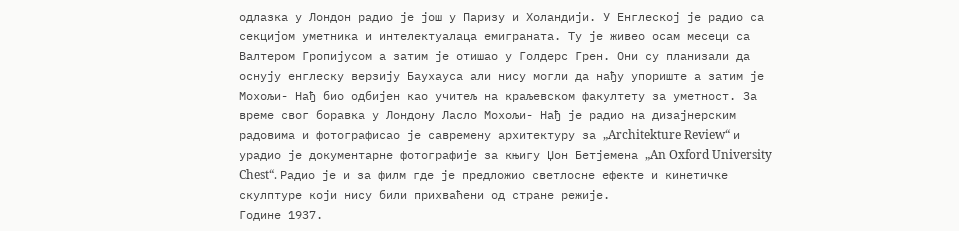одлазка у Лондон радио је још у Паризу и Холандији. У Енглеској је радио са секцијом уметника и интелектуалаца емиграната. Ту је живео осам месеци са Валтером Гропијусом а затим је отишао у Голдерс Грен. Они су планизали да оснују енглеску верзију Баухауса али нису могли да нађу упориште а затим је Мохољи- Нађ био одбијен као учитељ на краљевском факултету за уметност. За време свог боравка у Лондону Ласло Мохољи- Нађ је радио на дизајнерским радовима и фотографисао је савремену архитектуру за „Architekture Review“ и урадио је документарне фотографије за књигу Џон Бетјемена „An Oxford University Chest“. Радио је и за филм где је предложио светлосне ефекте и кинетичке скулптуре који нису били прихваћени од стране режије.
Године 1937.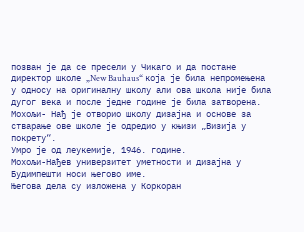позван је да се пресели у Чикаго и да постане директор школе „New Bauhaus“ која је била непромењена у односу на оригиналну школу али ова школа није била дугог века и после једне године је била затворена. Мохољи- Нађ је отворио школу дизајна и основе за стварање ове школе је одредио у књизи „Визија у покрету“.
Умро је од леукемије, 1946. године.
Мохољи-Нађев универзитет уметности и дизајна у Будимпешти носи његово име.
Његова дела су изложена у Коркоран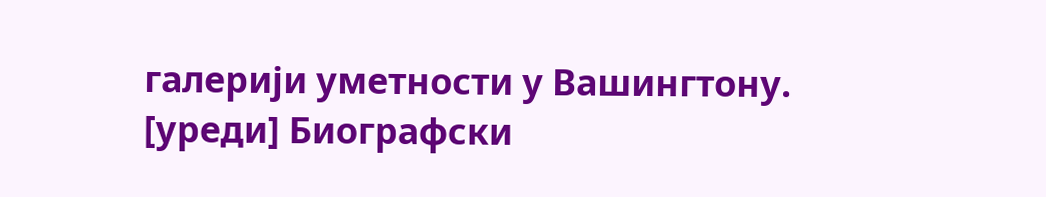галерији уметности у Вашингтону.
[уреди] Биографски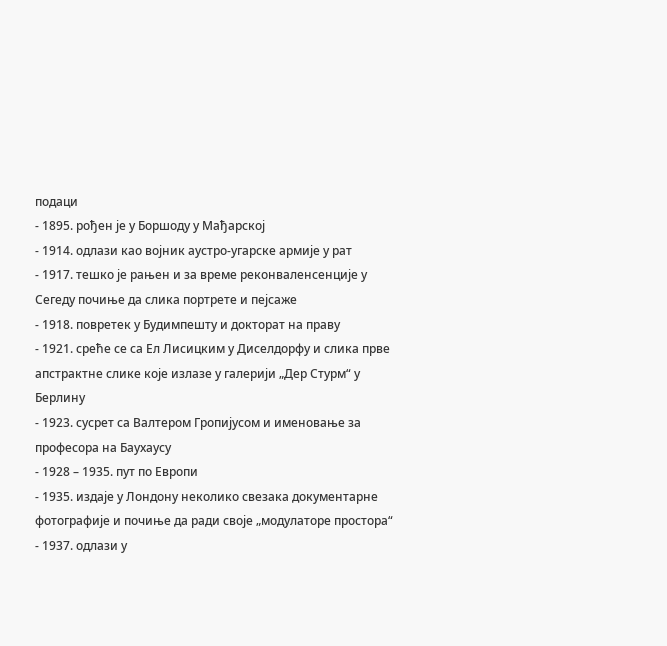подаци
- 1895. рођен је у Боршоду у Мађарској
- 1914. одлази као војник аустро-угарске армије у рат
- 1917. тешко је рањен и за време реконваленсенције у Сегеду почиње да слика портрете и пејсаже
- 1918. повретек у Будимпешту и докторат на праву
- 1921. среће се са Ел Лисицким у Диселдорфу и слика прве апстрактне слике које излазе у галерији „Дер Стурм“ у Берлину
- 1923. сусрет са Валтером Гропијусом и именовање за професора на Баухаусу
- 1928 – 1935. пут по Европи
- 1935. издаје у Лондону неколико свезака документарне фотографије и почиње да ради своје „модулаторе простора“
- 1937. одлази у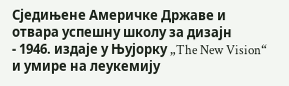Сједињене Америчке Државе и отвара успешну школу за дизајн
- 1946. издаје у Њујорку „The New Vision“ и умире на леукемију